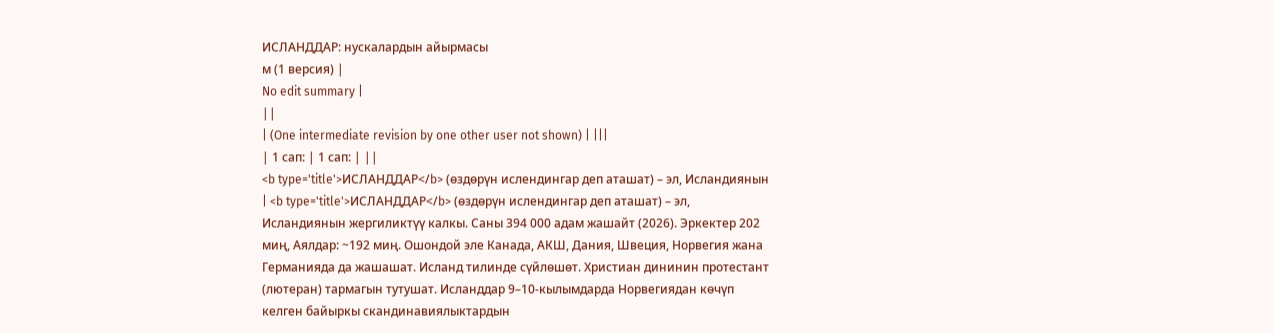ИСЛАНДДАР: нускалардын айырмасы
м (1 версия) |
No edit summary |
||
| (One intermediate revision by one other user not shown) | |||
| 1 сап: | 1 сап: | ||
<b type='title'>ИСЛАНДДАР</b> (өздөрүн ислендингар деп аташат) – эл, Исландиянын | <b type='title'>ИСЛАНДДАР</b> (өздөрүн ислендингар деп аташат) – эл, Исландиянын жергиликтүү калкы. Саны 394 000 адам жашайт (2026). Эркектер 202 миң, Аялдар: ~192 миң. Ошондой эле Канада, АКШ, Дания, Швеция, Норвегия жана Германияда да жашашат. Исланд тилинде сүйлөшөт. Христиан дининин протестант (лютеран) тармагын тутушат. Исланддар 9–10-кылымдарда Норвегиядан көчүп келген байыркы скандинавиялыктардын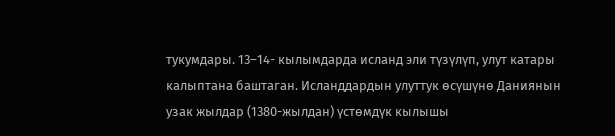тукумдары. 13–14- кылымдарда исланд эли түзүлүп, улут катары калыптана баштаган. Исланддардын улуттук өсүшүнө Даниянын узак жылдар (1380-жылдан) үстөмдүк кылышы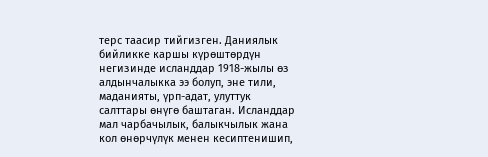терс таасир тийгизген. Даниялык бийликке каршы күрөштөрдүн негизинде исланддар 1918-жылы өз алдынчалыкка ээ болуп, эне тили, маданияты, үрп-адат, улуттук салттары өнүгө баштаган. Исланддар мал чарбачылык, балыкчылык жана кол өнөрчүлүк менен кесиптенишип,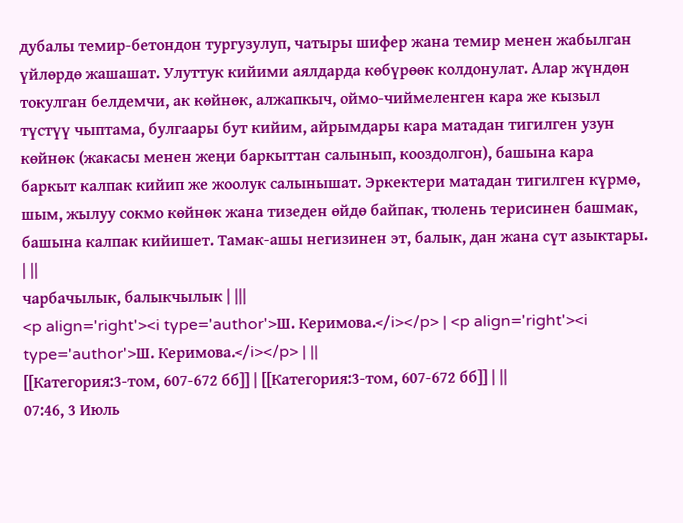дубалы темир-бетондон тургузулуп, чатыры шифер жана темир менен жабылган үйлөрдө жашашат. Улуттук кийими аялдарда көбүрөөк колдонулат. Алар жүндөн токулган белдемчи, ак көйнөк, алжапкыч, оймо-чиймеленген кара же кызыл түстүү чыптама, булгаары бут кийим, айрымдары кара матадан тигилген узун көйнөк (жакасы менен жеңи баркыттан салынып, кооздолгон), башына кара баркыт калпак кийип же жоолук салынышат. Эркектери матадан тигилген күрмө, шым, жылуу сокмо көйнөк жана тизеден өйдө байпак, тюлень терисинен башмак, башына калпак кийишет. Тамак-ашы негизинен эт, балык, дан жана сүт азыктары. | ||
чарбачылык, балыкчылык | |||
<p align='right'><i type='author'>Ш. Керимова.</i></p> | <p align='right'><i type='author'>Ш. Керимова.</i></p> | ||
[[Категория:3-том, 607-672 бб]] | [[Категория:3-том, 607-672 бб]] | ||
07:46, 3 Июль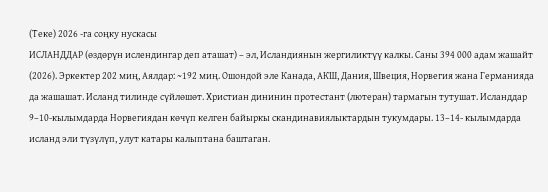(Теке) 2026 -га соңку нускасы
ИСЛАНДДАР (өздөрүн ислендингар деп аташат) – эл, Исландиянын жергиликтүү калкы. Саны 394 000 адам жашайт (2026). Эркектер 202 миң, Аялдар: ~192 миң. Ошондой эле Канада, АКШ, Дания, Швеция, Норвегия жана Германияда да жашашат. Исланд тилинде сүйлөшөт. Христиан дининин протестант (лютеран) тармагын тутушат. Исланддар 9–10-кылымдарда Норвегиядан көчүп келген байыркы скандинавиялыктардын тукумдары. 13–14- кылымдарда исланд эли түзүлүп, улут катары калыптана баштаган.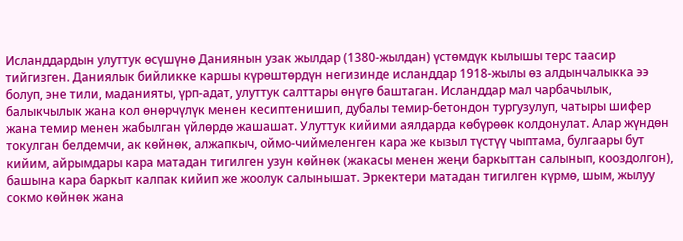Исланддардын улуттук өсүшүнө Даниянын узак жылдар (1380-жылдан) үстөмдүк кылышы терс таасир тийгизген. Даниялык бийликке каршы күрөштөрдүн негизинде исланддар 1918-жылы өз алдынчалыкка ээ болуп, эне тили, маданияты, үрп-адат, улуттук салттары өнүгө баштаган. Исланддар мал чарбачылык, балыкчылык жана кол өнөрчүлүк менен кесиптенишип, дубалы темир-бетондон тургузулуп, чатыры шифер жана темир менен жабылган үйлөрдө жашашат. Улуттук кийими аялдарда көбүрөөк колдонулат. Алар жүндөн токулган белдемчи, ак көйнөк, алжапкыч, оймо-чиймеленген кара же кызыл түстүү чыптама, булгаары бут кийим, айрымдары кара матадан тигилген узун көйнөк (жакасы менен жеңи баркыттан салынып, кооздолгон), башына кара баркыт калпак кийип же жоолук салынышат. Эркектери матадан тигилген күрмө, шым, жылуу сокмо көйнөк жана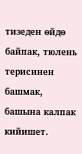тизеден өйдө байпак, тюлень терисинен башмак, башына калпак кийишет.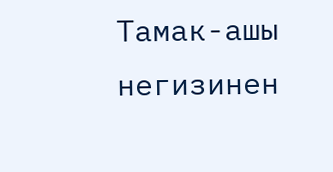Тамак-ашы негизинен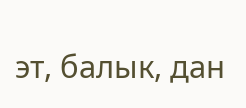эт, балык, дан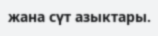жана сүт азыктары.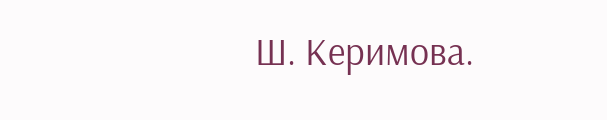Ш. Керимова.